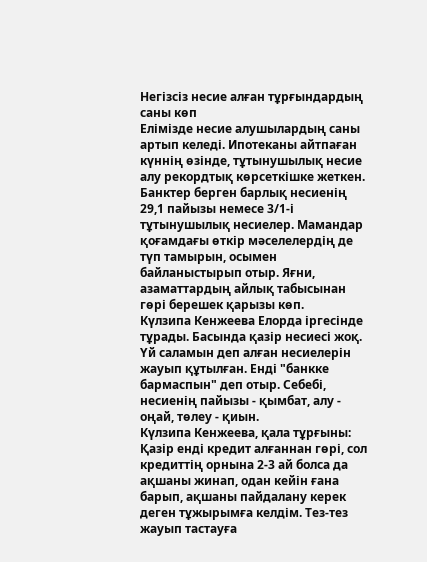Негізсіз несие алған тұрғындардың саны көп
Елімізде несие алушылардың саны артып келеді. Ипотеканы айтпаған күннің өзінде, тұтынушылық несие алу рекордтық көрсеткішке жеткен. Банктер берген барлық несиенің 29,1 пайызы немесе 3/1-і тұтынушылық несиелер. Мамандар қоғамдағы өткір мәселелердің де түп тамырын, осымен байланыстырып отыр. Яғни, азаматтардың айлық табысынан гөрі берешек қарызы көп.
Күлзипа Кенжеева Елорда іргесінде тұрады. Басында қазір несиесі жоқ. Үй саламын деп алған несиелерін жауып құтылған. Енді "банкке бармаспын" деп отыр. Себебі, несиенің пайызы - қымбат, алу - оңай, төлеу - қиын.
Күлзипа Кенжеева, қала тұрғыны:
Қазір енді кредит алғаннан гөрі, сол кредиттің орнына 2-3 ай болса да ақшаны жинап, одан кейін ғана барып, ақшаны пайдалану керек деген тұжырымға келдім. Тез-тез жауып тастауға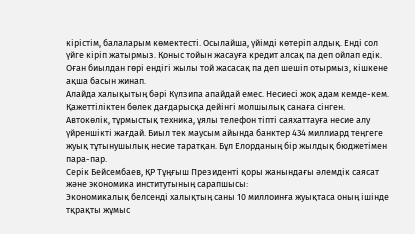кірістім, балаларым көмектесті. Осылайша, үйімді көтеріп алдық. Енді сол үйге кіріп жатырмыз. Қоныс тойын жасауға кредит алсақ па деп ойлап едік. Оған биылдан гөрі ендігі жылы той жасасақ па деп шешіп отырмыз, кішкене ақша басын жинап.
Алайда халықытың бәрі Күлзипа апайдай емес. Несиесі жоқ адам кемде-кем. Қажеттіліктен бөлек дағдарысқа дейінгі молшылық санаға сінген. Автокөлік, тұрмыстық техника, ұялы телефон тіпті саяхаттауға несие алу үйреншікті жағдай. Биыл тек маусым айында банктер 434 миллиард теңгеге жуық тұтынушылық несие таратқан. Бұл Елорданың бір жылдық бюджетімен пара-пар.
Серік Бейсембаев, ҚР Тұңғыш Президенті қоры жанындағы әлемдік саясат және экономика институтының сарапшысы:
Экономикалық белсенді халықтың саны 10 миллоинға жуықтаса оның ішінде тқрақты жұмыс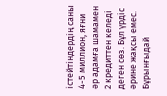істейтіндердің саны 4-5 миллион, яғни әр адамға шамамен 2 кредиттен келеді деген сөз. Бұл үрдіс әрине жақсы емес. Бұрынғыдай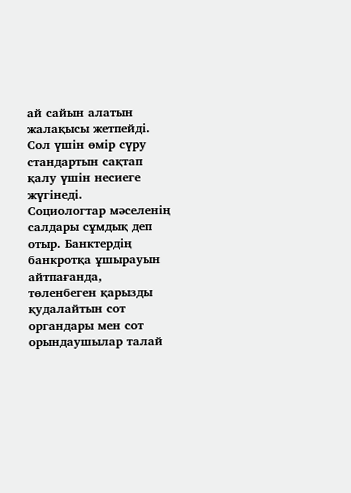ай сайын алатын жалақысы жетпейді. Сол үшін өмір сүру стандартын сақтап қалу үшін несиеге жүгінеді.
Социологтар мәселенің салдары сұмдық деп отыр. Банктердің банкротқа ұшырауын айтпағанда, төленбеген қарызды қудалайтын сот органдары мен сот орындаушылар талай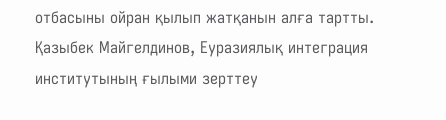отбасыны ойран қылып жатқанын алға тартты.
Қазыбек Майгелдинов, Еуразиялық интеграция институтының ғылыми зерттеу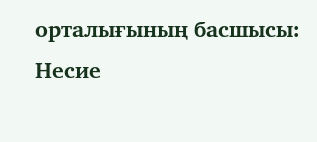орталығының басшысы:
Несие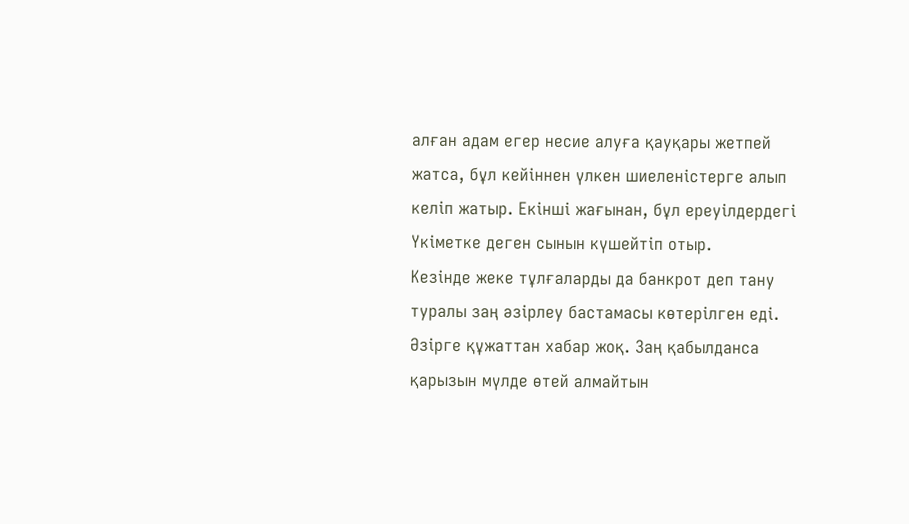алған адам егер несие алуға қауқары жетпей жатса, бұл кейіннен үлкен шиеленістерге алып келіп жатыр. Екінші жағынан, бұл ереуілдердегі Үкіметке деген сынын күшейтіп отыр.
Кезінде жеке тұлғаларды да банкрот деп тану туралы заң әзірлеу бастамасы көтерілген еді. Әзірге құжаттан хабар жоқ. Заң қабылданса қарызын мүлде өтей алмайтын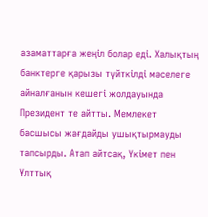азаматтарға жеңіл болар еді. Халықтың банктерге қарызы түйткілді мәселеге айналғанын кешегі жолдауында Президент те айтты. Мемлекет басшысы жағдайды ушықтырмауды тапсырды. Атап айтсақ, Үкімет пен Ұлттық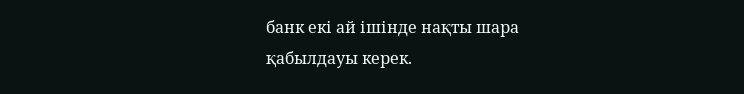банк екі ай ішінде нақты шара қабылдауы керек.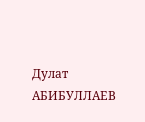Дулат АБИБУЛЛАЕВ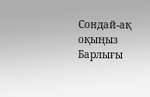Сондай-ақ оқыңыз
Барлығы